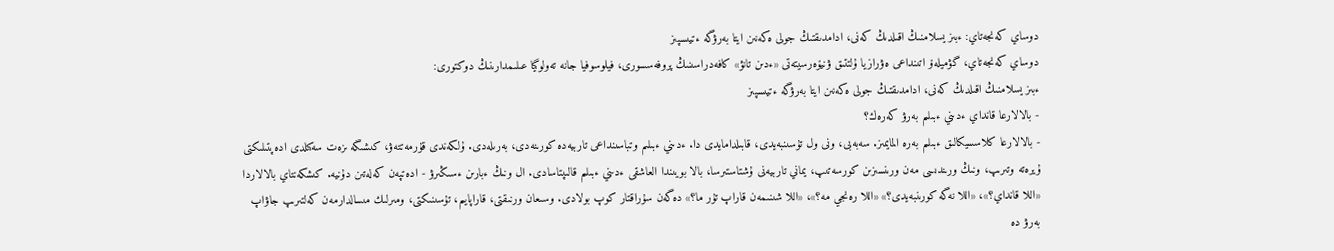دوساي كەنجەتاي: ءبىز يسلامنىڭ اقىلدىڭ كەنى، ادامدىقتىڭ جولى ەكەنىن ايتا بەرۋگە ءتيىسپىز
دوساي كەنجەتاي، گۋميلەۆ اتىنداعى ەۋرازيا ۇلتتىق ۋنيۆەرسيتەتى «ءدىن تانۋ» كافەدراسىنىڭ پروفەسسورى، فيلوسوفيا جانە تەولوگيا عىلىمدارىنىڭ دوكتورى:
ءبىز يسلامنىڭ اقىلدىڭ كەنى، ادامدىقتىڭ جولى ەكەنىن ايتا بەرۋگە ءتيىسپىز
- بالالارعا قانداي ءدىني ءبىلىم بەرۋ كەرەك؟
- بالالارعا كلاسسيكالىق ءبىلىم بەرە المايمىز. سەبەبى، ونى ول تۇسىنبەيدى، قابىلدامايدى دا. ءدىني ءبىلىم وتباسىنداعى تاربيەدە كورىنەدى، بەرىلەدى. ۇلكەندى قۇرمەتتەۋ، كىشىگە ىزەت سەكىلدى ادەپتىلىكتى ۇيرەتە وتىرىپ، ونىڭ ورىندىسى مەن ورىنسىزىن كورسەتىپ، يماني تاربيەنى ۇشتاستىرسا، بالا بويىندا العاشقى ءدىني ءبىلىم قالىپتاسادى. ال ونىڭ ءبارىن ءسىڭىرۋ - ادەتپەن كەلەتىن دۇنيە. كىشكەنتاي بالالاردا «اللا قانداي؟»، «اللا نەگە كورىنبەيدى؟» «اللا رەنجي مە؟»، «اللا شىنىمەن قاراپ تۇر ما؟» دەگەن سۇراقتار كوپ بولادى. وسىعان ورنىقتى، قاراپايىم، تۇسىنىكتى، ومىرلىك مىسالدارمەن كەلتىرىپ جاۋاپ بەرۋ دە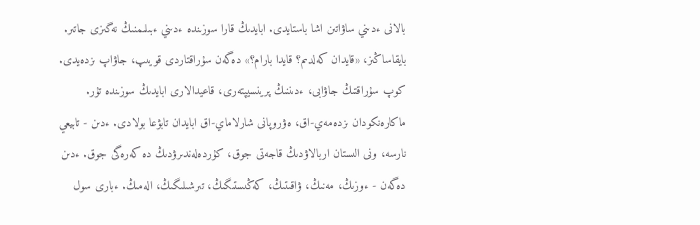بالانى ءدىني ساۋاتىن اشا باستايدى. ابايدىڭ قارا سوزىندە ءدىني ءبىلىمنىڭ نەگىزى جاتىر. بايقاساڭىز، «قايدان كەلدىم؟ قايدا بارام؟» دەگەن سۇراقتاردى قويىپ، جاۋاپ ىزدەيدى.
كوپ سۇراقتىڭ جاۋابى، ءدىننىڭ پرينسيپتەرى، قاعيدالارى ابايدىڭ سوزىندە تۇر. ماكارەنكودان ىزدەمەي-اق، ەۋروپانى شارلاماي-اق ابايدان تابۋعا بولادى. ءدىن - تابيعي نارسە، ونى الىستان اربالاۋدىڭ قاجەتى جوق، كۇردەلەندىرۋدىڭ دە كەرەگى جوق. ءدىن دەگەن - ءوزىڭ، مەنىڭ، ۋاقىتىڭ، كەڭىستىگىڭ، تىرشىلىگىڭ، الەمىڭ. ءبارى سول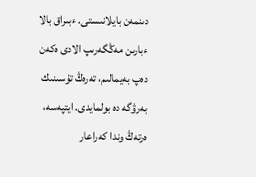دىنمەن بايلانىستى. ءبىراق بالا ءبارىن مەڭگەرىپ الادى ەكەن دەپ بەيمالىم، تەرەڭ تۇسىنىك بەرۋگە دە بولمايدى. ايتپەسە، ەرتەڭ وندا كەراعار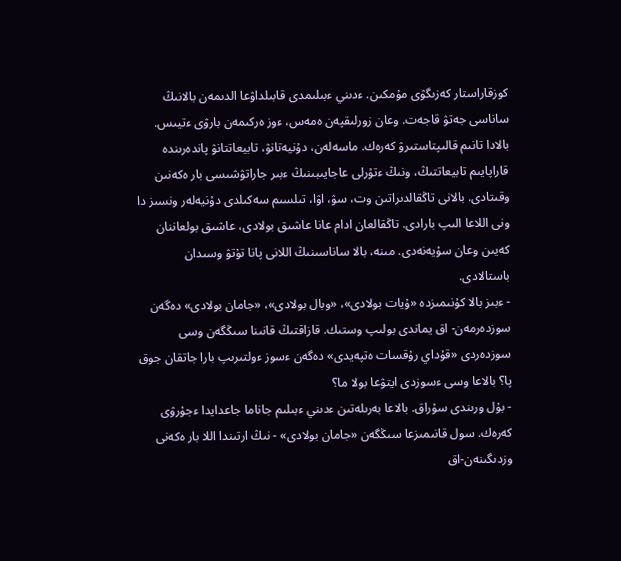كوزقاراستار كەزىگۋى مۇمكىن. ءدىني ءبىلىمدى قابىلداۋعا الدىمەن بالانىڭ ساناسى جەتۋ قاجەت. وعان زورلىقپەن ەمەس، ءوز ەركىمەن بارۋى ءتيىس.
بالادا تانىم قالىپتاستىرۋ كەرەك. ماسەلەن، دۇنيەتانۋ، تابيعاتتانۋ پاندەرىندە قاراپايىم تابيعاتتىڭ، ونىڭ ءتۇرلى عاجايىبىنىڭ ءبىر جاراتۋشىسى بار ەكەنىن وقىتادى. بالانى تاڭقالدىراتىن وت، سۋ، اۋا، تىلسىم سەكىلدى دۇنيەلەر ونسىز دا ونى اللاعا الىپ بارادى. تاڭقالعان ادام عانا عاشىق بولادى، عاشىق بولعاننان كەيىن وعان سۇيەنەدى. مىنە، بالا ساناسىنىڭ اللانى پانا تۇتۋ وسىدان باستالادى.
- ءبىز بالا كۇنىمىزدە «ۇيات بولادى»، «وبال بولادى»، «جامان بولادى» دەگەن سوزدەرمەن- اق يماندى بولىپ وستىك. قازاقتىڭ قانىنا سىڭگەن وسى سوزدەردى «قۇداي رۇقسات ەتپەيدى» دەگەن ءسوز ءولتىرىپ بارا جاتقان جوق پا؟ بالاعا وسى ءسوزدى ايتۋعا بولا ما؟
- بۇل ورىندى سۇراق. بالاعا بەرىلەتىن ءدىني ءبىلىم جاناما جاعدايدا ءجۇرۋى كەرەك. سول قانىمىزعا سىڭگەن «جامان بولادى» - نىڭ ارتىندا اللا بار ەكەنى وزدىگىنەن-اق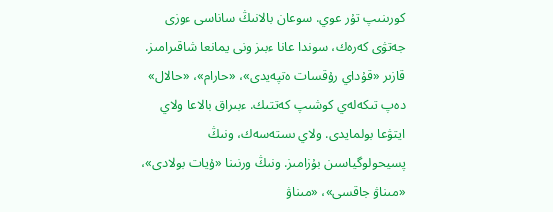كورىنىپ تۇر عوي. سوعان بالانىڭ ساناسى ءوزى جەتۋى كەرەك، سوندا عانا ءبىز ونى يمانعا شاقىرامىز. قازىر «قۇداي رۇقسات ەتپەيدى»، «حارام»، «حالال» دەپ تىكەلەي كوشىپ كەتتىك. ءبىراق بالاعا ولاي ايتۋعا بولمايدى. ولاي ىستەسەك، ونىڭ پسيحولوگياسىن بۇزامىز. ونىڭ ورنىنا «ۇيات بولادى»، «مىناۋ جاقسى»، «مىناۋ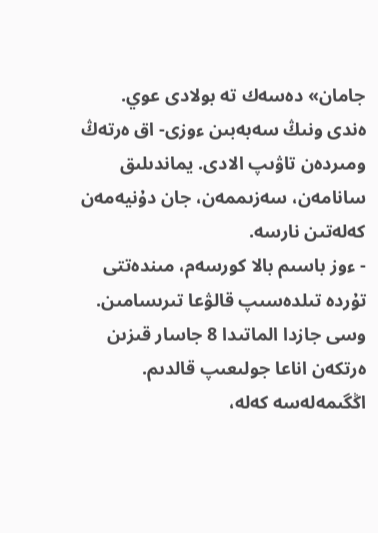جامان» دەسەك تە بولادى عوي. ەندى ونىڭ سەبەبىن ءوزى- اق ەرتەڭ ومىردەن تاۋىپ الادى. يماندىلىق سانامەن، سەزىممەن، جان دۇنيەمەن كەلەتىن نارسە.
- ءوز باسىم بالا كورسەم، مىندەتتى تۇردە تىلدەسىپ قالۋعا تىرىسامىن. وسى جازدا الماتىدا 8 جاسار قىزىن ەرتكەن اناعا جولىعىپ قالدىم. اڭگىمەلەسە كەلە،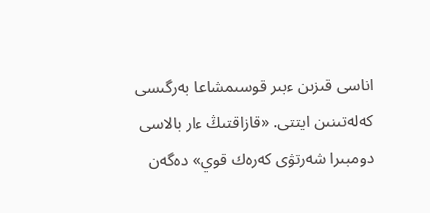اناسى قىزىن ءبىر قوسىمشاعا بەرگىسى كەلەتىنىن ايتتى. «قازاقتىڭ ءار بالاسى دومبىرا شەرتۋى كەرەك قوي» دەگەن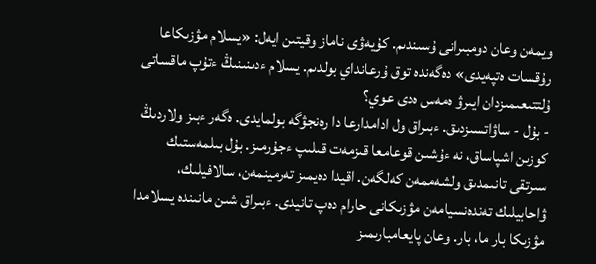ويمەن وعان دومبىرانى ۇسىندىم. كۇيەۋى ناماز وقيتىن ايەل: «يسلام مۋزىكاعا رۇقسات ەتپەيدى» دەگەندە توق ۇرعانداي بولدىم. يسلام ءدىنىنىڭ ءتۇپ ماقساتى ۇلتتىعىمىزدان ايىرۋ ەمەس ەدى عوي؟
- بۇل - ساۋاتسىزدىق. ءبىراق ول ادامدارعا دا رەنجۋگە بولمايدى. ەگەر ءبىز ولاردىڭ كوزىن اشپاساق، نە ءۇشىن قوعامعا قىزمەت قىلىپ ءجۇرمىز. بۇل بىلمەستىك سىرتقى تانىمدىق ولشەممەن كەلگەن. اقيدا دەيمىز تەرمينمەن، سالافيلىك، ۋاحابيلىك تەندەنسيامەن مۋزىكانى حارام دەپ تانيدى. ءبىراق شىن مانىندە يسلامدا مۋزىكا بار ما، بار. وعان پايعامبارىمىز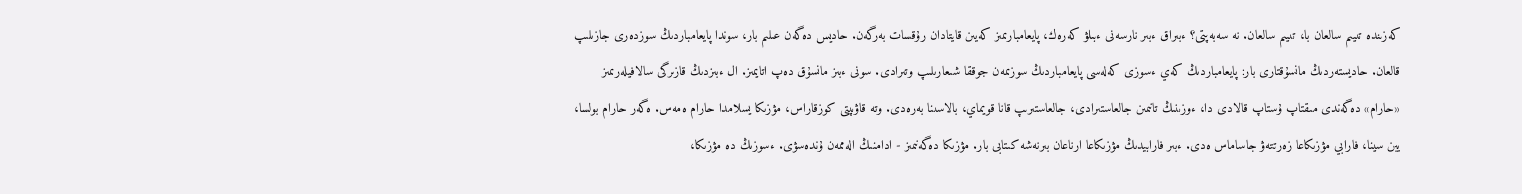كەزىندە تىيىم سالعان با، تىيىم سالعان. نە سەبەپتى؟ ءبىراق ءبىر نارسەنى ءبىلۋ كەرەك، پايعامبارىمىز كەيىن قايتادان رۇقسات بەرگەن. حاديس دەگەن عىلىم بار، سوندا پايعامباردىڭ سوزدەرى جازىلىپ قالعان. حاديستەردىڭ مانسۇقتارى بار: پايعامباردىڭ كەي ءسوزى كەلەسى پايعامباردىڭ سوزىمەن جوققا شىعارىلىپ وتىرادى. سونى ءبىز مانسۇق دەپ اتايمىز. ال ءبىزدىڭ قازىرگى سالافيلەرىمىز «حارام» دەگەندى مىقتاپ ۇستاپ قالادى دا، ءوزىنىڭ تانىمىن جالعاستىرادى، جالعاستىرىپ قانا قويماي، بالاسىنا بەرەدى. وتە قاۋىپتى كوزقاراس، مۋزىكا يسلامدا حارام ەمەس. ەگەر حارام بولسا، يبن سينا، فارابي مۋزىكاعا زەرتتەۋ جاساماس ەدى. ءبىر فارابيدىڭ مۋزىكاعا ارناعان بىرنەشە كىتابى بار. مۋزىكا دەگەنىمىز - ادامنىڭ الەممەن ۇندەسۋى. ءسوزىڭ دە مۋزىكا،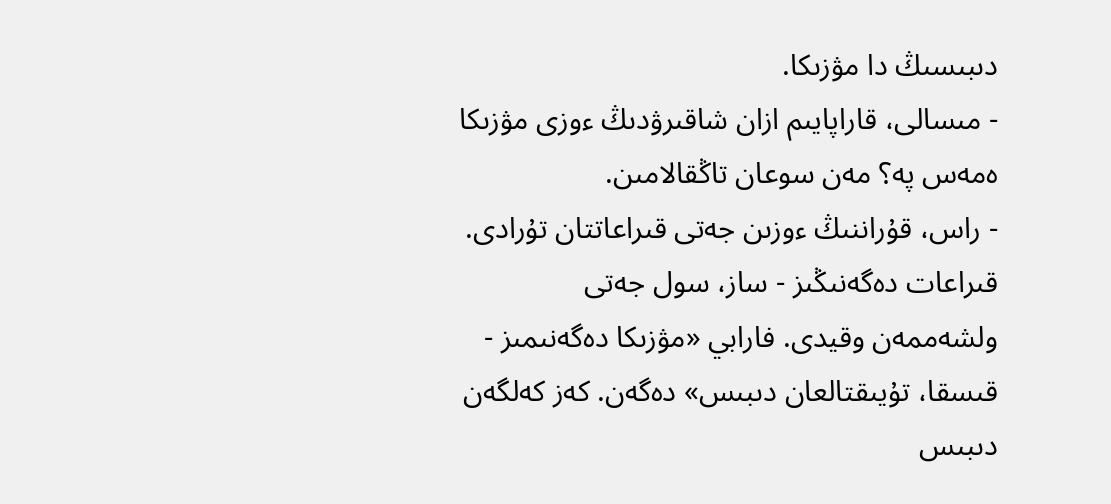دىبىسىڭ دا مۋزىكا.
- مىسالى، قاراپايىم ازان شاقىرۋدىڭ ءوزى مۋزىكا ەمەس پە؟ مەن سوعان تاڭقالامىن.
- راس، قۇراننىڭ ءوزىن جەتى قىراعاتتان تۇرادى. قىراعات دەگەنىڭىز - ساز، سول جەتى ولشەممەن وقيدى. فارابي «مۋزىكا دەگەنىمىز - قىسقا، تۇيىقتالعان دىبىس» دەگەن. كەز كەلگەن دىبىس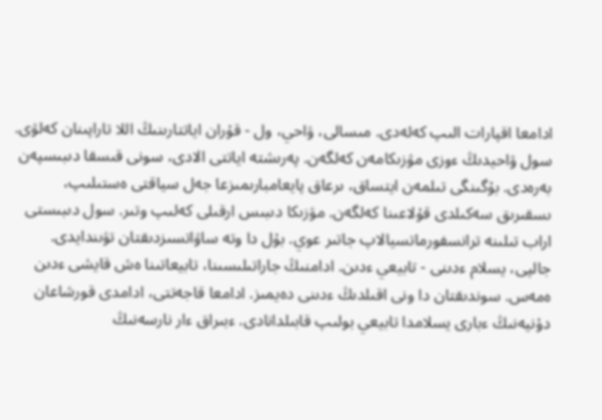ادامعا اقپارات الىپ كەلەدى. مىسالى، ۋاحي، ول - قۇران اياتتارىنىڭ اللا تاراپىنان كەلۋى. سول ۋاحيدىڭ ءوزى مۋزىكامەن كەلگەن. پەرىشتە اياتتى الادى، سونى قىسقا دىبىسپەن بەرەدى. بۇگىنگى تىلمەن ايتساق، ىرعاق پايعامبارىمىزعا جەل سياقتى ەستىلىپ، ىسقىرىق سەكىلدى قۇلاعىنا كەلگەن. مۋزىكا دىبىس ارقىلى كەلىپ وتىر. سول دىبىستى اراب تىلىنە ترانسفورماتسيالاپ جاتىر عوي. بۇل دا وتە ساۋاتسىزدىقتان تۋىندايدى. جالپى، يسلام ءدىنى - تابيعي ءدىن. ادامنىڭ جاراتىلىسىنا، تابيعاتىنا ەش قايشى ءدىن ەمەس. سوندىقتان دا ونى اقىلدىڭ ءدىنى دەيمىز. ادامعا قاجەتتى، ادامدى قورشاعان دۇنيەنىڭ ءبارى يسلامدا تابيعي بولىپ قابىلدانادى. ءبىراق ءار نارسەنىڭ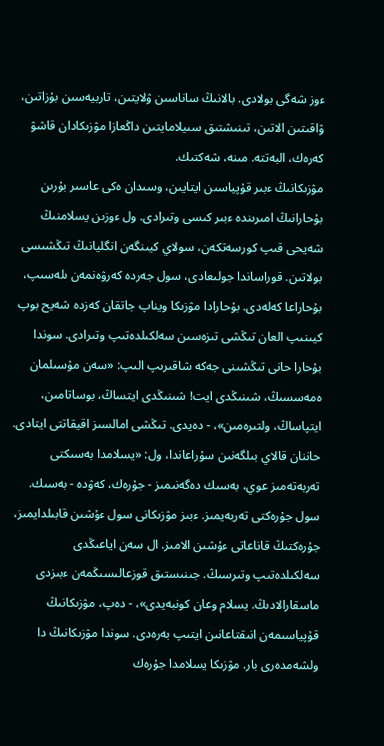ءوز شەگى بولادى. بالانىڭ ساناسىن ۋلايتىن، تاربيەسىن بۇزاتىن، ۋاقىتىن الاتىن، تىنىشتىق سىيلامايتىن داڭعازا مۋزىكادان قاشۋ كەرەك، البەتتە. مىنە، شەكتىك.
مۋزىكانىڭ ءبىر قۇپياسىن ايتايىن، وسىدان ەكى عاسىر بۇرىن بۇحارانىڭ امىرىندە ءبىر كىسى وتىرادى. ول ءوزىن يسلامنىڭ شەيحى قىپ كورسەتكەن، سولاي كيىنگەن انگليانىڭ تىڭشىسى بولاتىن. قوراساندا جولىعادى، سول جەردە كەرۋەنمەن ىلەسىپ، بۇحاراعا كەلەدى. بۇحارادا مۋزىكا ويناپ جاتقان كەزدە شەيح بوپ كيىنىپ العان تىڭشى تىزەسىن سەلكىلدەتىپ وتىرادى. سوندا بۇحارا حانى تىڭشىنى جەكە شاقىرىپ الىپ: «سەن مۇسىلمان ەمەسسىڭ، شىنىڭدى ايت! شىنىڭدى ايتساڭ، بوساتامىن، ايتپاساڭ، ولتىرەمىن»، - دەيدى. تىڭشى امالسىز اقيقاتتى ايتادى. حاننان قالاي بىلگەنىن سۇراعاندا، ول: «يسلامدا بەسىكتى تەربەتەمىز عوي، بەسىك دەگەنىمىز - جۇرەك، كەۋدە - بەسىك. سول جۇرەكتى تەربەيمىز. ءبىز مۋزىكانى سول ءۇشىن قابىلدايمىز، جۇرەكتىڭ قاناعاتى ءۇشىن الامىز. ال سەن اياعىڭدى سەلكىلدەتىپ وتىرسىڭ. جىنىستىق قوزعالىسىڭمەن ءبىزدى ماسقارالادىڭ. يسلام وعان كونبەيدى»، - دەپ، مۋزىكانىڭ قۇپياسىمەن انىقتاعانىن ايتىپ بەرەدى. سوندا مۋزىكانىڭ دا ولشەمدەرى بار. مۋزىكا يسلامدا جۇرەك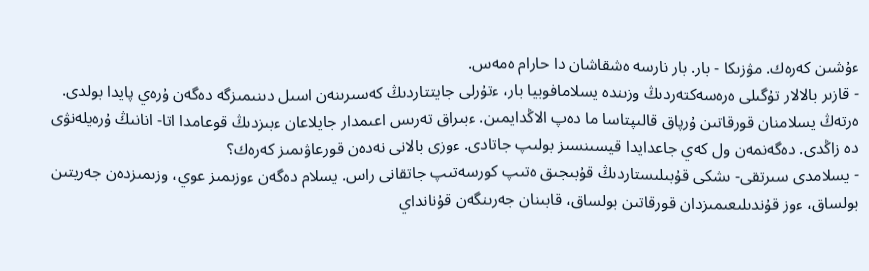ءۇشىن كەرەك. مۋزىكا - بار. بار نارسە ەشقاشان دا حارام ەمەس.
- قازىر بالالار تۇگىلى ەرەسەكتەردىڭ وزىندە يسلامافوبيا بار، ءتۇرلى جايتتاردىڭ كەسىرىنەن اسىل دىنىمىزگە دەگەن ۇرەي پايدا بولدى. ەرتەڭ يسلامنان قورقاتىن ۇرپاق قالىپتاسا ما دەپ الاڭدايمىن. ءبىراق تەرىس اعىمدار جايلاعان ءبىزدىڭ قوعامدا اتا- انانىڭ ۇرەيلەنۋى دە زاڭدى. دەگەنمەن ول كەي جاعدايدا قيسىنسىز بولىپ جاتادى. ءوزى بالانى نەدەن قورعاۋىمىز كەرەك؟
- يسلامدى سىرتقى- ىشكى قۇبىلىستاردىڭ قۇبىجىق ەتىپ كورسەتىپ جاتقانى راس. يسلام دەگەن ءوزىمىز عوي، وزىمىزدەن جەريتىن بولساق، ءوز قۇندىلىعىمىزدان قورقاتىن بولساق، قابىنان جەرىنگەن قۇنانداي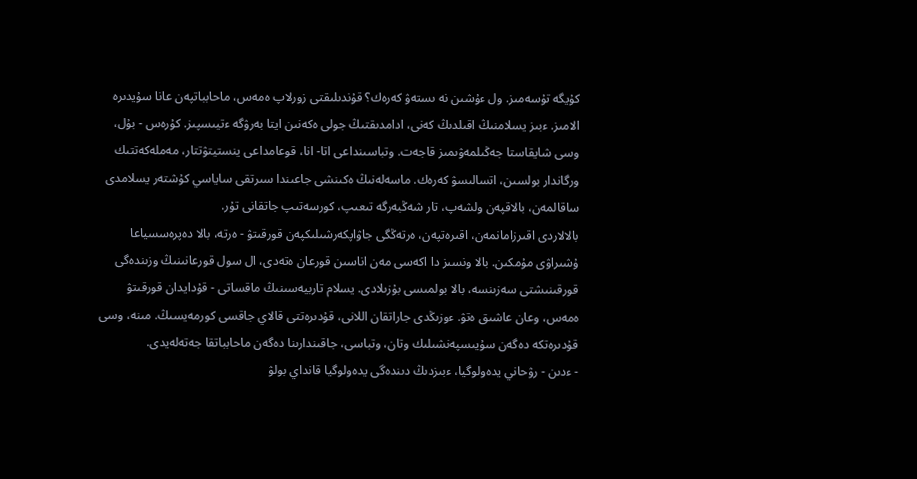كۇيگە تۇسەمىز. ول ءۇشىن نە ىستەۋ كەرەك؟ قۇندىلىقتى زورلاپ ەمەس، ماحابباتپەن عانا سۇيدىرە الامىز. ءبىز يسلامنىڭ اقىلدىڭ كەنى، ادامدىقتىڭ جولى ەكەنىن ايتا بەرۋگە ءتيىسپىز. كۇرەس - بۇل، وسى شايقاستا جەڭىلمەۋىمىز قاجەت. وتباسىنداعى اتا- انا، قوعامداعى ينستيتۋتتار، مەملەكەتتىك ورگاندار بولسىن، اتسالىسۋ كەرەك. ماسەلەنىڭ ەكىنشى جاعىندا سىرتقى ساياسي كۇشتەر يسلامدى ساقالمەن، بالاقپەن ولشەپ، تار شەڭبەرگە تىعىپ، كورسەتىپ جاتقانى تۇر.
بالالاردى اقىرزامانمەن، اقىرەتپەن، ەرتەڭگى جاۋاپكەرشىلىكپەن قورقىتۋ - ەرتە، بالا دەپرەسسياعا ۇشىراۋى مۇمكىن. بالا ونسىز دا اكەسى مەن اناسىن قورعان ەتەدى، ال سول قورعانىنىڭ وزىندەگى قورقىنىشتى سەزىنسە، بالا بولمىسى بۇزىلادى. يسلام تاربيەسىنىڭ ماقساتى - قۇدايدان قورقىتۋ ەمەس، وعان عاشىق ەتۋ. ءوزىڭدى جاراتقان اللانى، قۇدىرەتتى قالاي جاقسى كورمەيسىڭ. مىنە، وسى قۇدىرەتكە دەگەن سۇيىسپەنشىلىك وتان، وتباسى، جاقىندارىنا دەگەن ماحابباتقا جەتەلەيدى.
- ءدىن - رۋحاني يدەولوگيا، ءبىزدىڭ دىندەگى يدەولوگيا قانداي بولۋ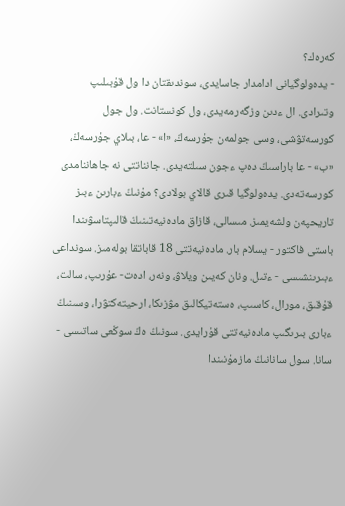كەرەك؟
- يدەولوگيانى ادامدار جاسايدى، سوندىقتان دا ول قۇبىلىپ وتىرادى. ال ءدىن وزگەرمەيدى، ول كونستانت. ول جول كورسەتۋشى، وسى جولمەن جۇرسەڭ، «ا» - عا، بىلاي جۇرسەڭ، «ب» - عا باراسىڭ دەپ ءجون سىلتەيدى. جانناتتى نە جاھاننامدى كورسەتەدى. يدەولوگيا قىرى قالاي بولادى؟ مۇنىڭ ءبارىن ءبىز تاريحپەن ولشەيمىز. مىسالى، قازاق مادەنيەتىنىڭ قالىپتاسۋىندا باستى فاكتور - يسلام بار. مادەنيەتتى 18 قاباتقا بولەمىز. سونداعى ءبىرىنشىسى - ءتىل. ونان كەيىن ويلاۋ، ونەر، ادەت- عۇرىپ، سالت، قۇقىق، مورال، كاسىپ، ەستەتيكالىق مۋزىكا، ارحيتەكتۋرا، وسىنىڭ ءبارى بىرىگىپ مادەنيەتتى قۇرايدى. سونىڭ ەڭ سوڭعى ساتىسى - سانا. سول سانانىڭ مازمۇنىندا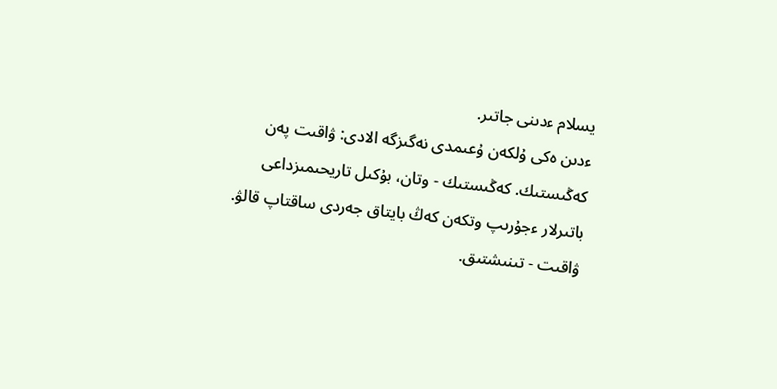يسلام ءدىنى جاتىر.
ءدىن ەكى ۇلكەن ۇعىمدى نەگىزگە الادى: ۋاقىت پەن كەڭىستىك. كەڭىستىك - وتان، بۇكىل تاريحىمىزداعى باتىرلار ءجۇرىپ وتكەن كەڭ بايتاق جەردى ساقتاپ قالۋ. ۋاقىت - تىنىشتىق.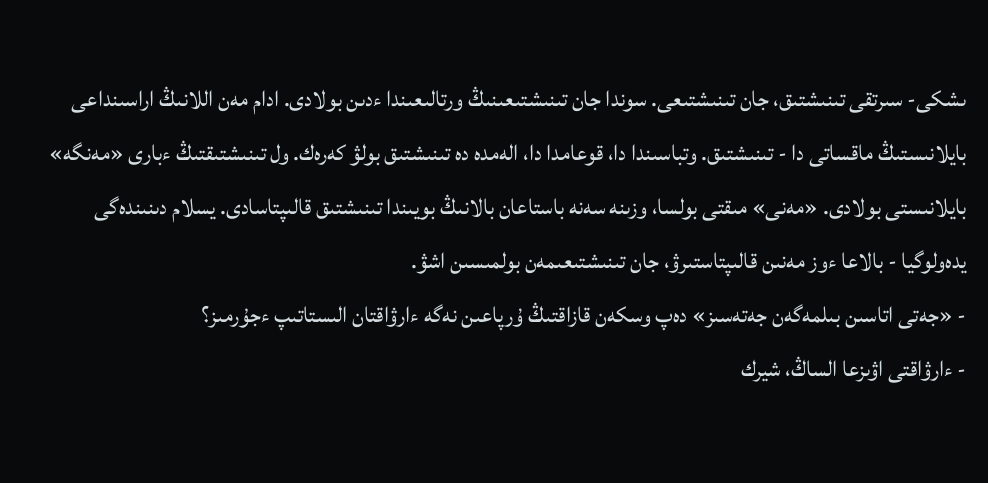ىشكى- سىرتقى تىنىشتىق، جان تىنىشتىعى. سوندا جان تىنىشتىعىنىڭ ورتالىعىندا ءدىن بولادى. ادام مەن اللانىڭ اراسىنداعى بايلانىستىڭ ماقساتى دا - تىنىشتىق. وتباسىندا دا، قوعامدا دا، الەمدە دە تىنىشتىق بولۋ كەرەك. ول تىنىشتىقتىڭ ءبارى «مەنگە» بايلانىستى بولادى. «مەنى» مىقتى بولسا، وزىنە سەنە باستاعان بالانىڭ بويىندا تىنىشتىق قالىپتاسادى. يسلام دىنىندەگى يدەولوگيا - بالاعا ءوز مەنىن قالىپتاستىرۋ، جان تىنىشتىعىمەن بولمىسىن اشۋ.
- «جەتى اتاسىن بىلمەگەن جەتەسىز» دەپ وسكەن قازاقتىڭ ۇرپاعىن نەگە ءارۋاقتان الىستاتىپ ءجۇرمىز؟
- ءارۋاقتى اۋىزعا الساڭ، شيرك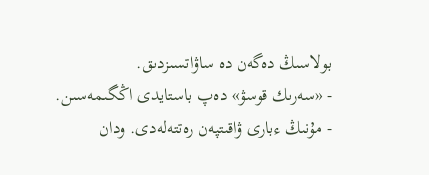بولاسىڭ دەگەن دە ساۋاتسىزدىق.
- «سەرىك قوسۋ» دەپ باستايدى اڭگىمەسىن.
- مۇنىڭ ءبارى ۋاقىتپەن رەتتەلەدى. ودان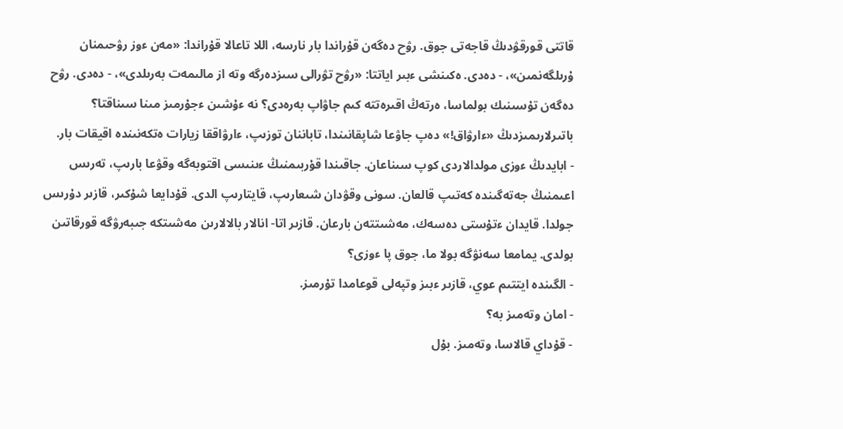قاتتى قورقۋدىڭ قاجەتى جوق. رۋح دەگەن قۇراندا بار نارسە، اللا تاعالا قۇراندا: «مەن ءوز رۋحىمنان ۇرىلگەنمىن»، - دەدى. ەكىنشى ءبىر اياتتا: «رۋح تۋرالى سىزدەرگە وتە از مالىمەت بەرىلدى»، - دەدى. رۋح دەگەن تۇسىنىك بولماسا، ەرتەڭ اقىرەتتە كىم جاۋاپ بەرەدى؟ نە ءۇشىن ءجۇرمىز مىنا سىناقتا؟ باتىرلارىمىزدىڭ «ءارۋاق!» دەپ جاۋعا شاپقانىندا، تاباننان توزىپ، ءارۋاققا زيارات ەتكەنىندە اقيقات بار.
- ابايدىڭ ءوزى مولدالاردى كوپ سىناعان. جاقىندا قۇربىمنىڭ ءىنىسى اقتوبەگە وقۋعا بارىپ، تەرىس اعىمنىڭ جەتەگىندە كەتىپ قالعان. سونى وقۋدان شىعارىپ، قايتارىپ الدى. قۇدايعا شۇكىر، قازىر دۇرىس جولدا. قايدان ءتۇستى دەسەك، مەشىتتەن بارعان. قازىر اتا- انالار بالالارىن مەشىتكە جىبەرۋگە قورقاتىن بولدى. يمامعا سەنۋگە بولا ما، جوق پا ءوزى؟
- الگىندە ايتتىم عوي، قازىر ءبىز وتپەلى قوعامدا تۇرمىز.
- امان وتەمىز بە؟
- قۇداي قالاسا، وتەمىز. بۇل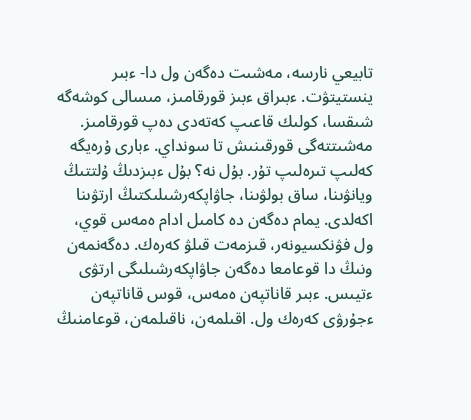تابيعي نارسە، مەشىت دەگەن ول دا- ءبىر ينستيتۋت. ءبىراق ءبىز قورقامىز، مىسالى كوشەگە شىقسا، كولىك قاعىپ كەتەدى دەپ قورقامىز. مەشىتتەگى قورقىنىش تا سونداي. ءبارى ۇرەيگە كەلىپ تىرەلىپ تۇر. بۇل نە؟ بۇل ءبىزدىڭ ۇلتتىڭ ويانۋىنا، ساق بولۋىنا، جاۋاپكەرشىلىكتىڭ ارتۋىنا اكەلدى. يمام دەگەن دە كامىل ادام ەمەس قوي، ول فۋنكسيونەر، قىزمەت قىلۋ كەرەك. دەگەنمەن ونىڭ دا قوعامعا دەگەن جاۋاپكەرشىلىگى ارتۋى ءتيىس. ءبىر قاناتپەن ەمەس، قوس قاناتپەن ءجۇرۋى كەرەك ول. اقىلمەن، ناقىلمەن، قوعامنىڭ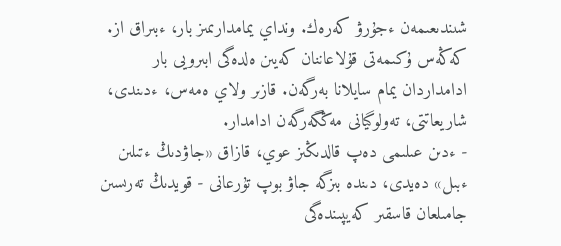شىندىعىمەن ءجۇرۋ كەرەك. ونداي يمامدارىمىز بار، ءبىراق از. كەڭەس ۇكىمەتى قۇلاعاننان كەيىن ەلدەگى ابىرويى بار ادامداردان يمام سايلانا بەرگەن. قازىر ولاي ەمەس، ءدىندى، شاريعاتتى، تەولوگيانى مەڭگەرگەن ادامدار.
- ءدىن عىلىمى دەپ قالدىڭىز عوي، قازاق «جاۋدىڭ ءتىلىن ءبىل» دەيدى، دىندە بىزگە جاۋ بوپ تۇرعانى - قويدىڭ تەرىسىن جامىلعان قاسقىر كەيپىندەگى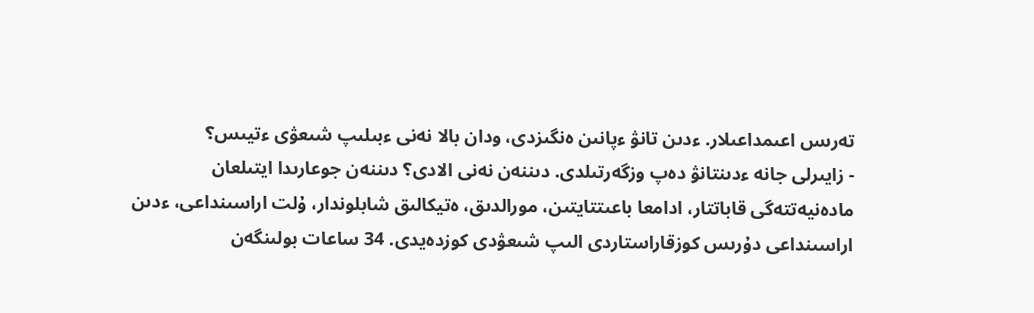تەرىس اعىمداعىلار. ءدىن تانۋ ءپانىن ەنگىزدى، ودان بالا نەنى ءبىلىپ شىعۋى ءتيىس؟
- زايىرلى جانە ءدىنتانۋ دەپ وزگەرتىلدى. دىننەن نەنى الادى؟ دىننەن جوعارىدا ايتىلعان مادەنيەتتەگى قاباتتار، ادامعا باعىتتايتىن، مورالدىق، ەتيكالىق شابلوندار، ۇلت اراسىنداعى، ءدىن اراسىنداعى دۇرىس كوزقاراستاردى الىپ شىعۋدى كوزدەيدى. 34 ساعات بولىنگەن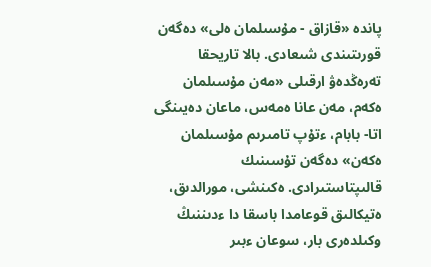پاندە «قازاق - مۇسىلمان ەلى» دەگەن قورىتىندى شىعادى. بالا تاريحقا تەرەڭدەۋ ارقىلى «مەن مۇسىلمان ەكەم، مەن عانا ەمەس، ماعان دەيىنگى اتا- بابام، ءتۇپ تامىرىم مۇسىلمان ەكەن» دەگەن تۇسىنىك قالىپتاستىرادى. ەكىنشى، مورالدىق، ەتيكالىق قوعامدا باسقا دا ءدىننىڭ وكىلدەرى بار، سوعان ءبىر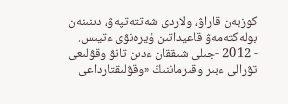كوزبەن قاراۋ، ولاردى شەتتەتپەۋ، دىنىنەن بولەكتەمەۋ قاعيداتىن ۇيرەنۋى ءتيىس.
- 2012 -جىلى شىققان ءدىن تانۋ وقۋلىعى تۋرالى ءبىر وقىرماننىڭ «وقۋلىقتارداعى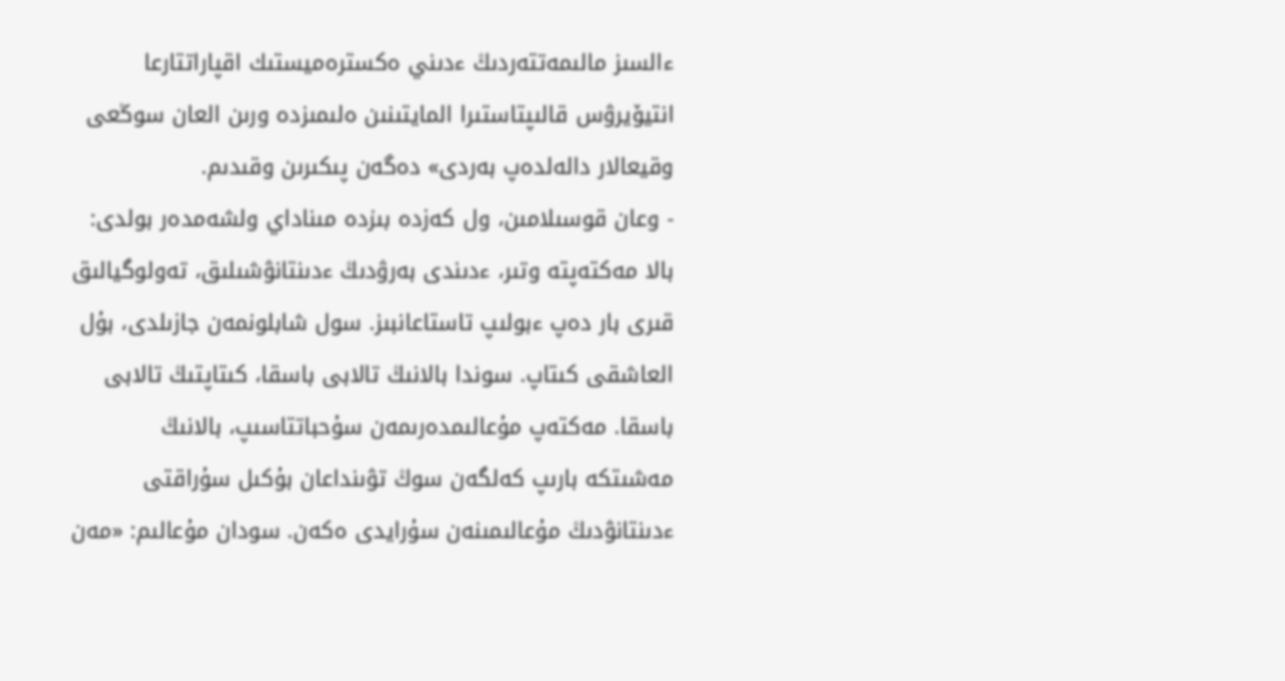ءالسىز مالىمەتتەردىڭ ءدىني ەكسترەميستىك اقپاراتتارعا انتيۆيرۋس قالىپتاستىرا المايتىنىن ەلىمىزدە ورىن العان سوڭعى وقيعالار دالەلدەپ بەردى» دەگەن پىكىرىن وقىدىم.
- وعان قوسىلامىن، ول كەزدە بىزدە مىناداي ولشەمدەر بولدى: بالا مەكتەپتە وتىر، ءدىندى بەرۋدىڭ ءدىنتانۋشىلىق، تەولوگيالىق قىرى بار دەپ ءبولىپ تاستاعانبىز. سول شابلونمەن جازىلدى، بۇل العاشقى كىتاپ. سوندا بالانىڭ تالابى باسقا، كىتاپتىڭ تالابى باسقا. مەكتەپ مۇعالىمدەرىمەن سۇحباتتاسىپ، بالانىڭ مەشىتكە بارىپ كەلگەن سوڭ تۋىنداعان بۇكىل سۇراقتى ءدىنتانۋدىڭ مۇعالىمىنەن سۇرايدى ەكەن. سودان مۇعالىم: «مەن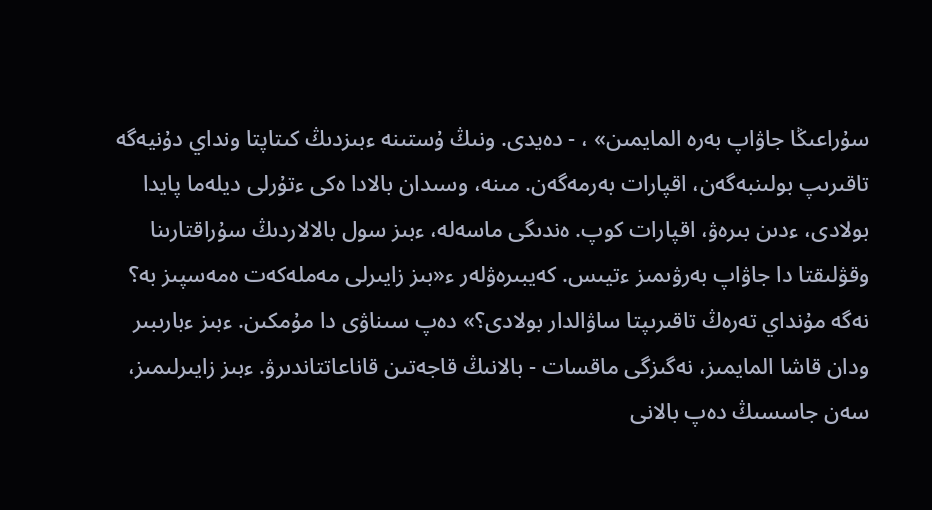سۇراعىڭا جاۋاپ بەرە المايمىن» ، - دەيدى. ونىڭ ۇستىنە ءبىزدىڭ كىتاپتا ونداي دۇنيەگە تاقىرىپ بولىنبەگەن، اقپارات بەرمەگەن. مىنە، وسىدان بالادا ەكى ءتۇرلى ديلەما پايدا بولادى، ءدىن بىرەۋ، اقپارات كوپ. ەندىگى ماسەلە، ءبىز سول بالالاردىڭ سۇراقتارىنا وقۋلىقتا دا جاۋاپ بەرۋىمىز ءتيىس. كەيبىرەۋلەر ء«بىز زايىرلى مەملەكەت ەمەسپىز بە؟ نەگە مۇنداي تەرەڭ تاقىرىپتا ساۋالدار بولادى؟» دەپ سىناۋى دا مۇمكىن. ءبىز ءبارىبىر ودان قاشا المايمىز، نەگىزگى ماقسات - بالانىڭ قاجەتىن قاناعاتتاندىرۋ. ءبىز زايىرلىمىز، سەن جاسسىڭ دەپ بالانى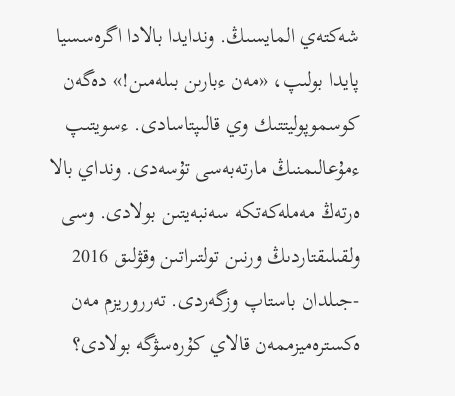شەكتەي المايسىڭ. وندايدا بالادا اگرەسسيا پايدا بولىپ، «مەن ءبارىن بىلەمىن!» دەگەن كوسموپوليتتىك وي قالىپتاسادى. ءسويتىپ ءمۇعالىمنىڭ مارتەبەسى تۇسەدى. ونداي بالا ەرتەڭ مەملەكەتكە سەنبەيتىن بولادى. وسى ولقىلىقتاردىڭ ورنىن تولتىراتىن وقۋلىق 2016 -جىلدان باستاپ وزگەردى. تەرروريزم مەن ەكسترەميزممەن قالاي كۇرەسۋگە بولادى؟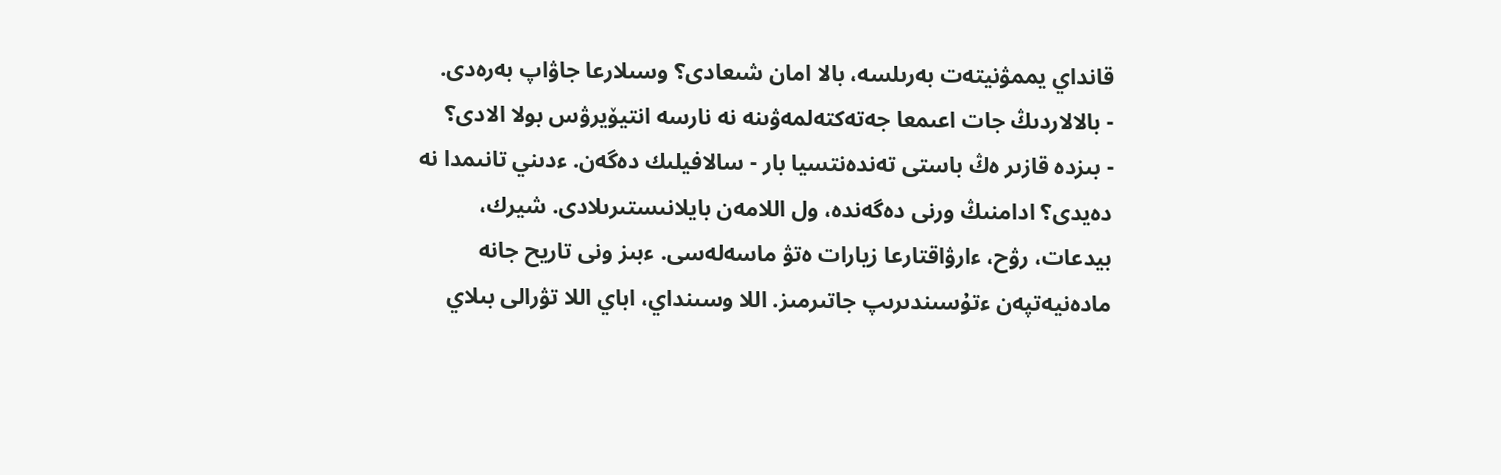قانداي يممۋنيتەت بەرىلسە، بالا امان شىعادى؟ وسىلارعا جاۋاپ بەرەدى.
- بالالاردىڭ جات اعىمعا جەتەكتەلمەۋىنە نە نارسە انتيۆيرۋس بولا الادى؟
- بىزدە قازىر ەڭ باستى تەندەنتسيا بار - سالافيلىك دەگەن. ءدىني تانىمدا نە دەيدى؟ ادامنىڭ ورنى دەگەندە، ول اللامەن بايلانىستىرىلادى. شيرك، بيدعات، رۋح، ءارۋاقتارعا زيارات ەتۋ ماسەلەسى. ءبىز ونى تاريح جانە مادەنيەتپەن ءتۇسىندىرىپ جاتىرمىز. اللا وسىنداي، اباي اللا تۋرالى بىلاي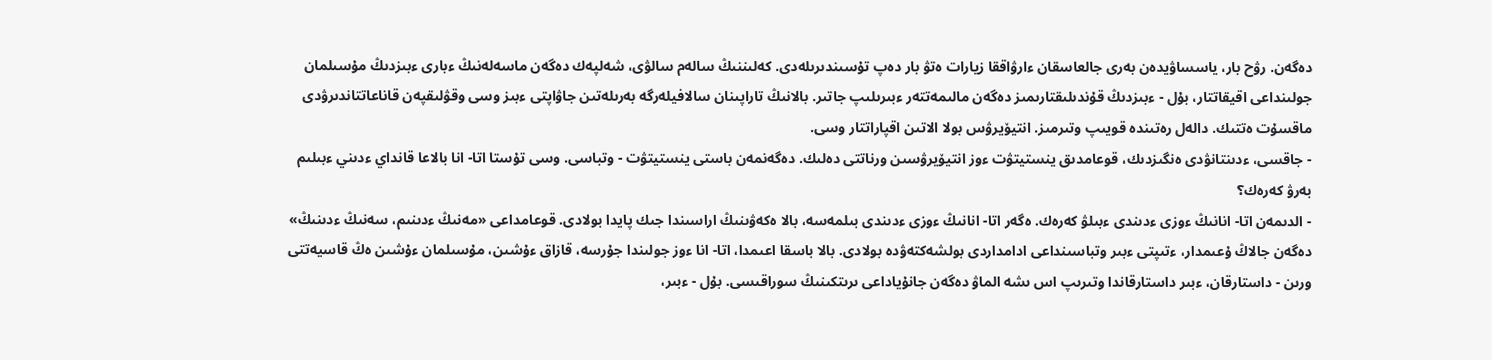دەگەن. رۋح بار، ياسساۋيدەن بەرى جالعاسقان ءارۋاققا زيارات ەتۋ بار دەپ تۇسىندىرىلەدى. كەلىننىڭ سالەم سالۋى، شەلپەك دەگەن ماسەلەنىڭ ءبارى ءبىزدىڭ مۇسىلمان جولىنداعى اقيقاتتار، بۇل - ءبىزدىڭ قۇندىلىقتارىمىز دەگەن مالىمەتتەر ءبىرىلىپ جاتىر. بالانىڭ تاراپىنان سالافيلەرگە بەرىلەتىن جاۋاپتى ءبىز وسى وقۋلىقپەن قاناعاتتاندىرۋدى ماقسۇت ەتتىك. دالەل رەتىندە قويىپ وتىرمىز. انتيۆيرۋس بولا الاتىن اقپاراتتار وسى.
- جاقسى، ءدىنتانۋدى ەنگىزدىك، قوعامدىق ينستيتۋت ءوز انتيۆيرۋسىن ورناتتى دەلىك. دەگەنمەن باستى ينستيتۋت - وتباسى. وسى تۇستا اتا- انا بالاعا قانداي ءدىني ءبىلىم بەرۋ كەرەك؟
- الدىمەن اتا- انانىڭ ءوزى ءدىندى ءبىلۋ كەرەك. ەگەر اتا- انانىڭ ءوزى ءدىندى بىلمەسە، بالا ەكەۋىنىڭ اراسىندا جىك پايدا بولادى. قوعامداعى «مەنىڭ ءدىنىم، سەنىڭ ءدىنىڭ» دەگەن جالاڭ ۇعىمدار، ءتىپتى ءبىر وتباسىنداعى ادامداردى بولشەكتەۋدە بولادى. بالا باسقا اعىمدا، اتا- انا ءوز جولىندا جۇرسە، قازاق ءۇشىن، مۇسىلمان ءۇشىن ەڭ قاسيەتتى ورىن - داستارقان، ءبىر داستارقاندا وتىرىپ اس ىشە الماۋ دەگەن جانۇياداعى ىرىتكىنىڭ سوراقىسى. بۇل - ءبىر،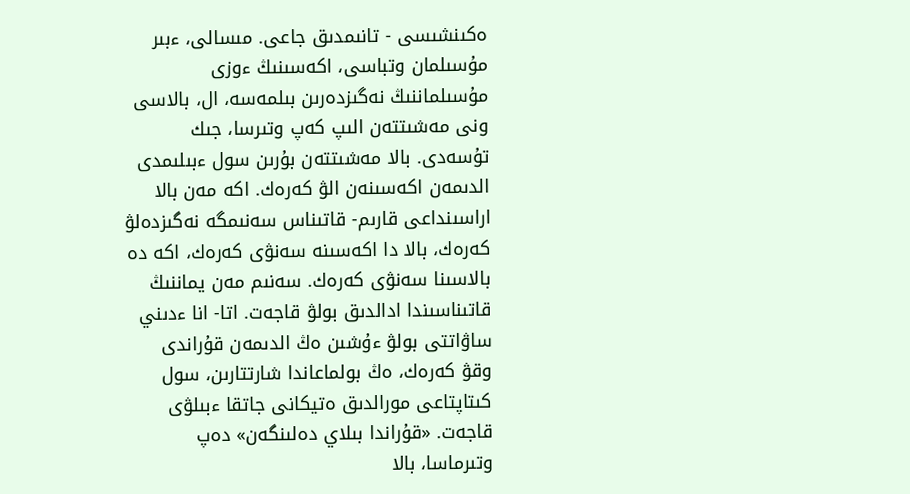ەكىنشىسى - تانىمدىق جاعى. مىسالى، ءبىر مۇسىلمان وتباسى، اكەسىنىڭ ءوزى مۇسىلماننىڭ نەگىزدەرىن بىلمەسە، ال، بالاسى ونى مەشىتتەن الىپ كەپ وتىرسا، جىك تۇسەدى. بالا مەشىتتەن بۇرىن سول ءبىلىمدى الدىمەن اكەسىنەن الۋ كەرەك. اكە مەن بالا اراسىنداعى قارىم- قاتىناس سەنىمگە نەگىزدەلۋ كەرەك، بالا دا اكەسىنە سەنۋى كەرەك، اكە دە بالاسىنا سەنۋى كەرەك. سەنىم مەن يماننىڭ قاتىناسىندا ادالدىق بولۋ قاجەت. اتا- انا ءدىني ساۋاتتى بولۋ ءۇشىن ەڭ الدىمەن قۇراندى وقۋ كەرەك، ەڭ بولماعاندا شارتتارىن، سول كىتاپتاعى مورالدىق ەتيكانى جاتقا ءبىلۋى قاجەت. «قۇراندا بىلاي دەلىنگەن» دەپ وتىرماسا، بالا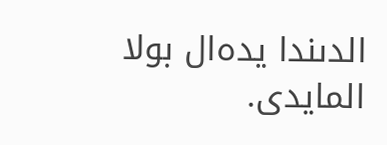الدىندا يدەال بولا المايدى.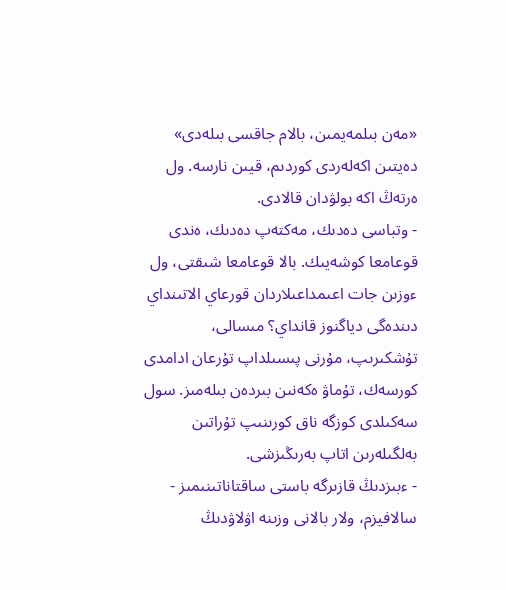«مەن بىلمەيمىن، بالام جاقسى بىلەدى» دەيتىن اكەلەردى كوردىم، قيىن نارسە. ول ەرتەڭ اكە بولۋدان قالادى.
- وتباسى دەدىك، مەكتەپ دەدىك، ەندى قوعامعا كوشەيىك. بالا قوعامعا شىقتى، ول ءوزىن جات اعىمداعىلاردان قورعاي الاتىنداي دىندەگى دياگنوز قانداي؟ مىسالى، تۇشكىرىپ، مۇرنى پىسىلداپ تۇرعان ادامدى كورسەك، تۇماۋ ەكەنىن بىردەن بىلەمىز. سول سەكىلدى كوزگە ناق كورىنىپ تۇراتىن بەلگىلەرىن اتاپ بەرىڭىزشى.
- ءبىزدىڭ قازىرگە باستى ساقتاناتىنىمىز - سالافيزم، ولار بالانى وزىنە اۋلاۋدىڭ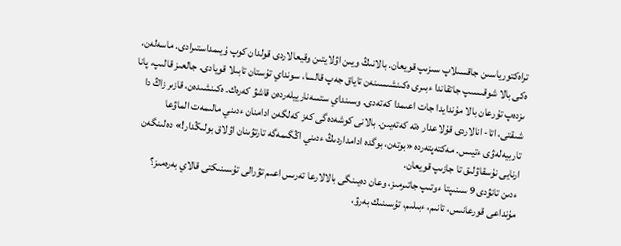تراەكتورياسىن جاقسىلاپ سىزىپ قويعان. بالانىڭ ويىن اۋلايتىن وقيعالاردى قولدان كوپ ۇيىمداستىرادى. ماسەلەن، ەكى بالا شوقىسىپ جاتقاندا ءبىرى ەكىنشىسىنەن تاياق جەپ قالسا، سونداي تۇستان تابىلا قويادى. جالعىز قالىپ، پانا ىزدەپ تۇرعان بالا مۇندايدا جات اعىمدا كەتەدى. وسىنداي ستسەنارييلەردەن قاشۋ كەرەك. ەكىنشىدەن، قازىر زاڭ دا شىقتى، اتا- انالاردى قۇلاعدار ەتە كەتەيىن. بالانى كوشەدەگى كەز كەلگەن ادامنان ءدىني مالىمەت الماۋعا تاربيەلەۋى ءتيىس. مەكتەپتەردە «بوتەن، بوگدە ادامداردىڭ ءدىني اڭگىمەگە تارتۋىنان اۋلاق بولىڭدار!» دەلىنگەن ارنايى نۇسقاۋلىق تا جازىپ قويعان.
ءدىن تانۋدى 9 سىنىپتا ءوتىپ جاتىرمىز، وعان دەيىنگى بالالارعا تەرىس اعىم تۋرالى تۇسىنىكتى قالاي بەرەمىز؟ مۇنداعى قورعانىس، تانىم، ءبىلىم، تۇسىنىك بەرۋ،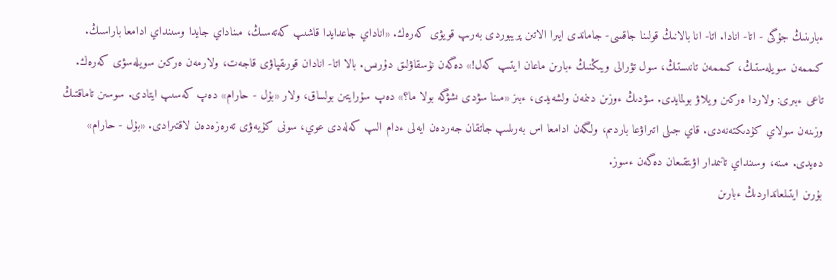ءبارىنىڭ جۇگى - اتا- انادا. اتا- انا بالانىڭ قولىنا جاقسى- جاماندى ايىرا الاتىن پريبوردى بەرىپ قويۋى كەرەك. «اناداي جاعدايدا قاشىپ كەتەسىڭ، مىناداي جايدا وسىنداي ادامعا باراسىڭ. كىممەن سويلەستىڭ، كىممەن تانىستىڭ، سول تۋرالى ويىڭنىڭ ءبارىن ماعان ايتىپ كەل!» دەگەن نۇسقاۋلىق دۇرىس. بالا اتا- انادان قورىقپاۋى قاجەت، ولارمەن ەركىن سويلەسۋى كەرەك.
تاعى ءبىرى: ولاردا ەركىن ويلاۋ بولمايدى. سۋدىڭ ءوزىن دىنمەن ولشەيدى، ءبىز «مىنا سۋدى ىشۋگە بولا ما؟» دەپ سۇرايتىن بولساق، ولار «بۇل - حارام» دەپ كەسىپ ايتادى. سوسىن تاماقتىڭ وزىنەن سولاي كۇدىكتەنەدى. قاي جىلى اتىراۋعا باردىم، ولگەن ادامعا اس بەرىلىپ جاتقان جەردەن ايەلى ءدام الىپ كەلەدى عوي، سونى كۇيەۋى تەرەزەدەن لاقتىرادى. «بۇل - حارام» دەيدى. مىنە، وسىنداي تانىمدار اۋىتقىعان دەگەن ءسوز.
بۇرىن ايتىلعانداردىڭ ءبارىن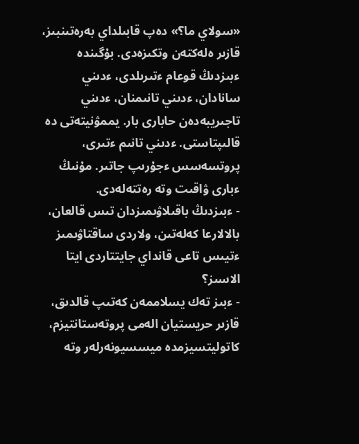«سولاي ما؟» دەپ قابىلداي بەرەتىنبىز، قازىر ەلەكتەن وتكىزەدى. بۇگىندە ءبىزدىڭ قوعام ءتىرىلدى، ءدىني سانادان، ءدىني تانىمنان، ءدىني تاجىريبەدەن حابارى بار. يممۋنيتەتى دە قالىپتاستى. ءدىني تانىم ءتىرى، پروتسەسس ءجۇرىپ جاتىر. مۇنىڭ ءبارى ۋاقىت وتە رەتتەلەدى.
- ءبىزدىڭ باقىلاۋىمىزدان تىس قالعان، بالالارعا كەلەتىن، ولاردى ساقتاۋىمىز ءتيىس تاعى قانداي جايتتاردى ايتا الاسىز؟
- ءبىز تەك يسلاممەن كەتىپ قالدىق، قازىر حريستيان الەمى پروتەستانتيزم، كاتوليتسيزمدە ميسسيونەرلەر وتە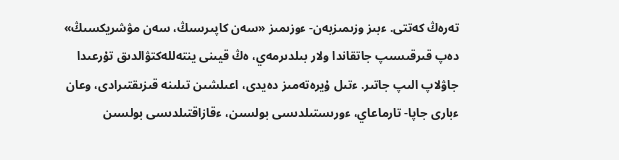تەرەڭ كەتتى. ءبىز وزىمىزبەن- ءوزىمىز «سەن كاپىرسىڭ، سەن مۋشريكسىڭ» دەپ قىرقىسىپ جاتقاندا ولار بىلدىرمەي، ەڭ قيىنى ينتەللەكتۋالدىق تۇرعىدا جاۋلاپ الىپ جاتىر. ءتىل ۇيرەتەمىز دەيدى، اعىلشىن تىلىنە قىزىقتىرادى، وعان ءبارى جاپا- تارماعاي، ءورىستىلدىسى بولسىن، ءقازاقتىلدىسى بولسىن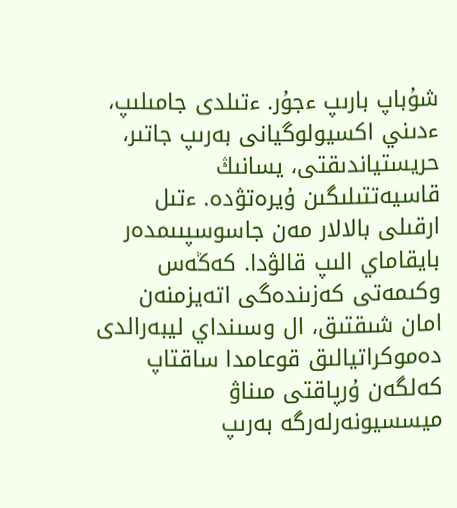شۇباپ بارىپ ءجۇر. ءتىلدى جامىلىپ، ءدىني اكسيولوگيانى بەرىپ جاتىر، حريستياندىقتى، يسانىڭ قاسيەتتىلىگىن ۇيرەتۋدە. ءتىل ارقىلى بالالار مەن جاسوسپىىمدەر بايقاماي الىپ قالۋدا. كەڭەس وكىمەتى كەزىندەگى اتەيزمنەن امان شىقتىق، ال وسىنداي ليبەرالدى دەموكراتيالىق قوعامدا ساقتاپ كەلگەن ۇرپاقتى مىناۋ ميسسيونەرلەرگە بەرىپ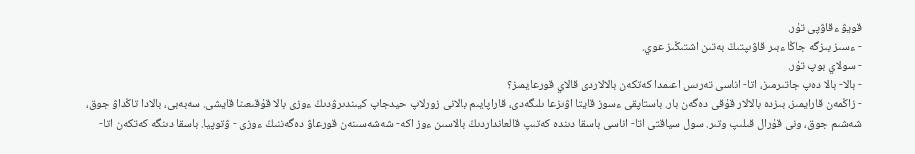قويۋ ءقاۋپى تۇر.
- ءسىز بىزگە جاڭا ءبىر قاۋىپتىڭ بەتىن اشتىڭىز عوي.
- سولاي بوپ تۇر.
- بالا- بالا دەپ جاتىرمىز، اتا- اناسى تەرىس اعىمدا كەتكەن بالالاردى قالاي قورعايمىز؟
- زاڭمەن قارايمىز، بىزدە بالالار قۇقى دەگەن بار. باستاپقى ءسوز قايتا اۋىزعا ىلىگەدى، قاراپايىم بالانى زورلاپ حيدجاپ كيىندىرۋدىڭ ءوزى بالا قۇقىعىنا قايشى. سەبەبى، بالادا تاڭداۋ جوق، شەشىم جوق، ونى قۇرال قىلىپ وتىر. سول سياقتى اتا- اناسى باسقا دىندە كەتىپ قالعانداردىڭ بالاسىن ءوز اكە- شەشەسىنەن قورعاۋ دەگەننىڭ ءوزى - ۋتوپيا. باسقا دىنگە كەتكەن اتا-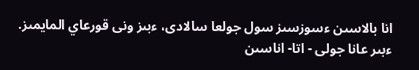انا بالاسىن ءسوزسىز سول جولعا سالادى، ءبىز ونى قورعاي المايمىز. ءبىر عانا جولى - اتا- اناسىن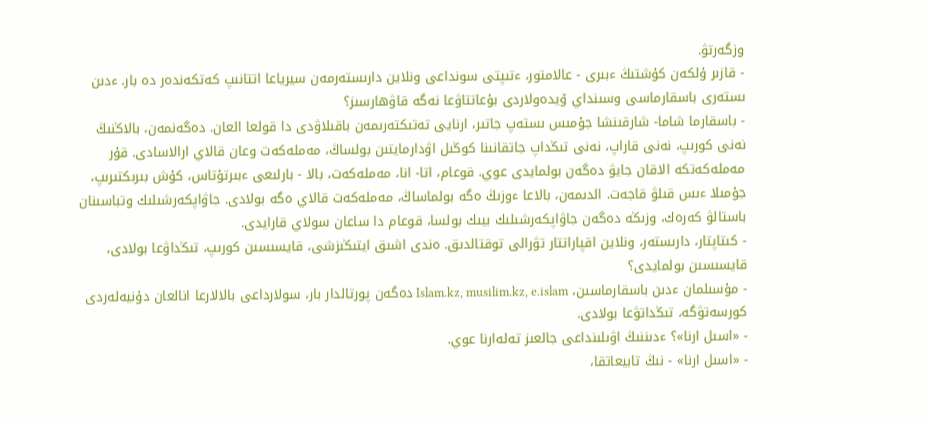وزگەرتۋ.
- قازىر ۇلكەن كۇشتىڭ ءبىرى - عالامتور، ءتىپتى سونداعى ونلاين دارىستەرمەن سيرياعا اتتانىپ كەتكەندەر دە بار. ءدىن ىستەرى باسقارماسى وسىنداي ۆيدەولاردى بۇعاتتاۋعا نەگە قاۋھارسىز؟
- باسقارما شاما- شارقىنشا جۇمىس ىستەپ جاتىر، ارنايى تەتىكتەرىمەن باقىلاۋدى دا قولعا العان. دەگەنمەن، بالاڭنىڭ نەنى كورىپ، نەنى قاراپ، نەنى تىڭداپ جاتقانىنا كوڭىل اۋدارمايتىن بولساڭ، مەملەكەت وعان قالاي ارالاسادى. قۇر مەملەكەتكە الاقان جايۋ دەگەن بولمايدى عوي. قوعام، اتا- انا، مەملەكەت، بالا - بارلىعى ءبىرتۇتاس، كۇش بىرىكتىرىپ، جۇمىلا ءىس قىلۋ قاجەت. الدىمەن، بالاعا ءوزىڭ ەگە بولماساڭ، مەملەكەت قالاي ەگە بولادى. جاۋاپكەرشىلىك وتباسىنان باستالۋ كەرەك، وزىڭە دەگەن جاۋاپكەرشىلىك بيىك بولسا، قوعام دا ساعان سولاي قارايدى.
- كىتاپتار، دارىستەر، ونلاين اقپاراتتار تۋرالى توقتالدىق. ەندى اشىق ايتىڭىزشى، قايسىسىن كورىپ، تىڭداۋعا بولادى، قايسىسىن بولمايدى؟
- مۇسىلمان ءدىن باسقارماسىن، Islam.kz, musilim.kz, e.islam دەگەن پورتالدار بار، سولارداعى بالالارعا انالعان دۇنيەلەردى كورسەتۋگە، تىڭداتۋعا بولادى.
- «اسىل ارنا»؟ ءدىننىڭ اۋىلىنداعى جالعىز تەلەارنا عوي.
- «اسىل ارنا» - نىڭ تابيعاتقا،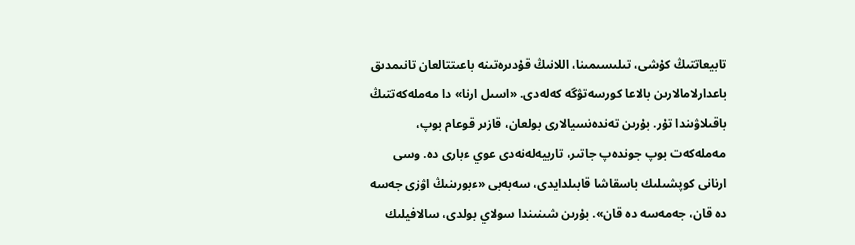تابيعاتتىڭ كۇشى، تىلىسىمىنا، اللانىڭ قۇدىرەتىنە باعىتتالعان تانىمدىق باعدارلامالارىن بالاعا كورسەتۋگە كەلەدى. «اسىل ارنا» دا مەملەكەتتىڭ باقىلاۋىندا تۇر. بۇرىن تەندەنسيالارى بولعان، قازىر قوعام بوپ، مەملەكەت بوپ جوندەپ جاتىر، تاربيەلەنەدى عوي ءبارى دە. وسى ارنانى كوپشىلىك باسقاشا قابىلدايدى، سەبەبى «ءبورىنىڭ اۋزى جەسە دە قان، جەمەسە دە قان». بۇرىن شىنىندا سولاي بولدى، سالافيلىك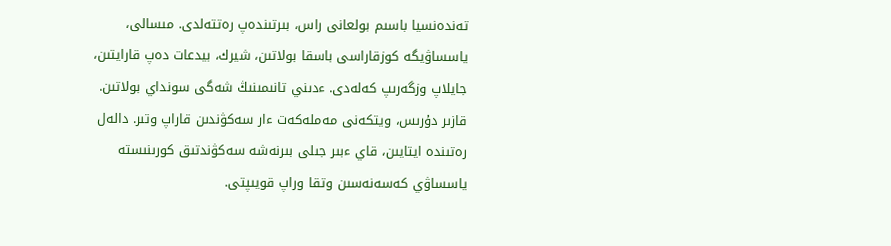تەندەنسيا باسىم بولعانى راس، بىرتىندەپ رەتتەلدى. مىسالى، ياسساۋيگە كوزقاراسى باسقا بولاتىن، شيرك، بيدعات دەپ قارايتىن، جايلاپ وزگەرىپ كەلەدى. ءدىني تانىمىنىڭ شەگى سونداي بولاتىن. قازىر دۇرىس، ويتكەنى مەملەكەت ءار سەكۋندىن قاراپ وتىر. دالەل رەتىندە ايتايىن، قاي ءبىر جىلى بىرنەشە سەكۋندتىق كورىنىستە ياسساۋي كەسەنەسىن وتقا وراپ قويىپتى.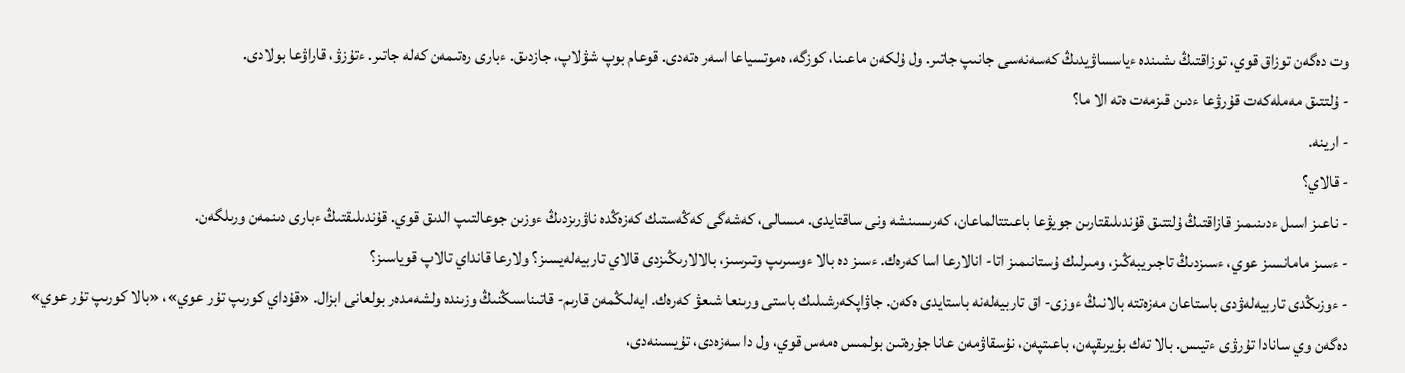وت دەگەن توزاق قوي، توزاقتىڭ ىشىندە ءياسساۋيدىڭ كەسەنەسى جانىپ جاتىر. ول ۇلكەن ماعىنا، كوزگە، ەموتسياعا اسەر ەتەدى. قوعام بوپ شۋلاپ، جازدىق. ءبارى رەتىمەن كەلە جاتىر. ءتۇزۋ، قاراۋعا بولادى.
- ۇلتتىق مەملەكەت قۇرۋعا ءدىن قىزمەت ەتە الا ما؟
- ارينە.
- قالاي؟
- ناعىز اسىل ءدىنىمىز قازاقتىڭ ۇلتتىق قۇندىلىقتارىن جويۋعا باعىتتالماعان، كەرىسىنشە ونى ساقتايدى. مىسالى، كەشەگى كەڭەستىك كەزەڭدە ناۋرىزدىڭ ءوزىن جوعالتىپ الدىق قوي. قۇندىلىقتىڭ ءبارى دىنمەن ورىلگەن.
- ءسىز مامانسىز عوي، ءسىزدىڭ تاجىريبەڭىز، ومىرلىك ۇستانىمىز اتا- انالارعا اسا كەرەك. ءسىز دە بالا ءوسىرىپ وتىرسىز، بالالارىڭىزدى قالاي تاربيەلەيسىز؟ ولارعا قانداي تالاپ قوياسىز؟
- ءوزىڭدى تاربيەلەۋدى باستاعان مەزەتتە بالانىڭ ءوزى- اق تاربيەلەنە باستايدى ەكەن. جاۋاپكەرشىلىك باستى ورىنعا شىعۋ كەرەك. ايەلىڭمەن قارىم- قاتىناسىڭنىڭ وزىندە ولشەمدەر بولعانى ابزال. «قۇداي كورىپ تۇر عوي»، «بالا كورىپ تۇر عوي» دەگەن وي سانادا تۇرۋى ءتيىس. بالا تەك بۇيرىقپەن، باعىتپەن، نۇسقاۋمەن عانا جۇرەتىن بولمىس ەمەس قوي، ول دا سەزەدى، تۇيسىنەدى،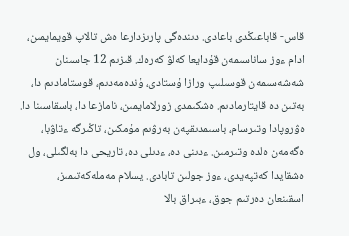قاس- قاباعىڭدى باعادى. دىندەگى پارىزدارعا ەش تالاپ قويمايمىن، ادام ءوز ساناسىمەن قۇدايعا كەلۋ كەرەك. قىزىم 12 جاسىنان شەشەسىمەن قوسىلىپ ورازا ۇستادى، ۇندەمەدىم، قوستامادىم دا، بەتىن دە قايتارمادىم. ەشكىمدى زورلامايمىن، نامازعا دا، باسقاسىنا دا. ەۋروپادا وتىرسام، باسىمدىقپەن بەرۋىم مۇمكىن، تاڭىرگە ءتاۋبا، ەگەمەن ەلدە وتىرمىن. ءدىنى دە، ءدىلى دە، تاريحى دا بەلگىلى، ول ەشقايدا كەتپەيدى، ءوز جولىن تابادى. يسلام مەملەكەتىمىز، اسقىنعان دەرتىم جوق، ءبىراق بالا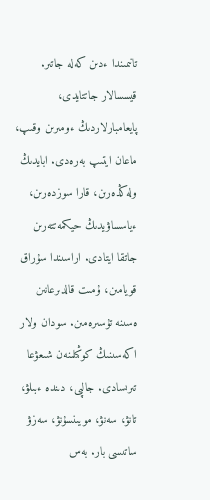تانىمىندا ءدىن كەلە جاتىر. قيسسالار جاتتايدى، پايعامبارلاردىڭ ءومىرىن وقىپ، ماعان ايتىپ بەرەدى. ابايدىڭ ولەڭدەرىن، قارا سوزدەرىن، ءياسساۋيدىڭ حيكمەتتەرىن جاتقا ايتادى. اراسىندا سۇراق قويامىن، ۇمىت قالدىرعانىن ەسىنە تۇسىرەمىن. سودان ولار اكەسىنىڭ كوڭىلىنەن شىعۋعا تىرىسادى. جالپى، دىندە ءبىلۋ، تانۋ، سەنۋ، مويىنسۇنۋ، سەزۋ ساتىسى بار. بەس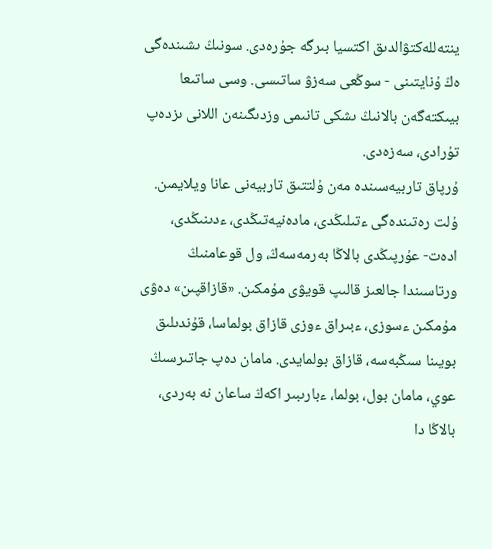ينتەللەكتۋالدىق اكتسيا بىرگە جۇرەدى. سونىڭ ىشىندەگى ەڭ ۇنايتىنى - سوڭعى سەزۋ ساتىسى. وسى ساتىعا بيىكتەگەن بالانىڭ ىشكى تانىمى وزدىگىنەن اللانى ىزدەپ تۇرادى، سەزەدى.
ۇرپاق تاربيەسىندە مەن ۇلتتىق تاربيەنى عانا ويلايمىن. ۇلت رەتىندەگى ءتىلىڭدى، مادەنيەتىڭدى، ءدىنىڭدى، ادەت- عۇرپىڭدى بالاڭا بەرمەسەڭ، ول قوعامنىڭ ورتاسىندا جالعىز قالىپ قويۋى مۇمكىن. «قازاقپىن» دەۋى مۇمكىن ءسوزى، ءبىراق ءوزى قازاق بولماسا، قۇندىلىق بويىنا سىڭبەسە، قازاق بولمايدى. مامان دەپ جاتىرسىڭ عوي، مامان بول، بولما، ءبارىبىر اكەڭ ساعان نە بەردى، بالاڭا دا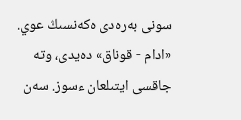سونى بەرەدى ەكەنسىڭ عوي. «ادام - قوناق» دەيدى، وتە جاقسى ايتىلعان ءسوز. سەن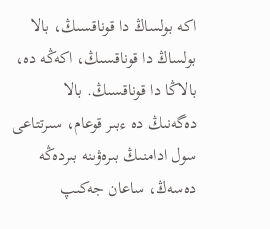اكە بولساڭ دا قوناقسىڭ، بالا بولساڭ دا قوناقسىڭ، اكەڭە دە، بالاڭا دا قوناقسىڭ. بالا دەگەنىڭ دە ءبىر قوعام، سىرتتاعى سول ادامنىڭ بىرەۋىنە بىردەڭە دەسەڭ، ساعان جەكىپ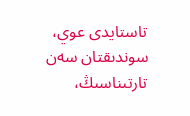تاستايدى عوي، سوندىقتان سەن تارتىناسىڭ،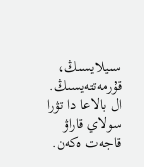سىيلايسىڭ، قۇرمەتتەيسىڭ. ال بالاعا دا تۋرا سولاي قاراۋ قاجەت ەكەن.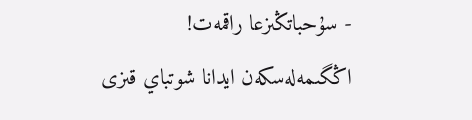- سۇحباتڭىزعا راقمەت!
اڭگىمەلەسكەن ايدانا شوتباي قىزى